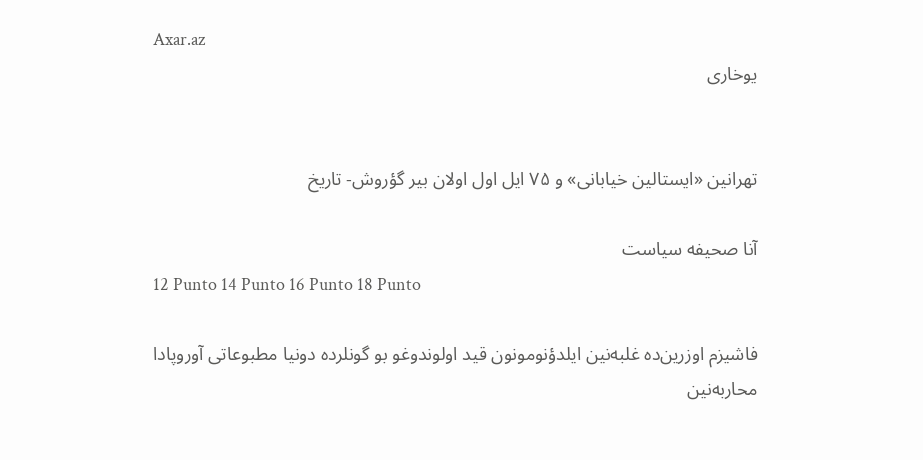Axar.az
یوخاری


تهرانین «ایستالین خیابانی» و ۷۵ ایل اول اولان بیر گؤروش- تاریخ

آنا صحیفه سیاست
12 Punto 14 Punto 16 Punto 18 Punto

فاشیزم اوزرین‌ده غلبه‌نین ایلدؤنومونون قید اولوندوغو بو گونلرده دونیا مطبوعاتی آوروپادا محاربه‌نین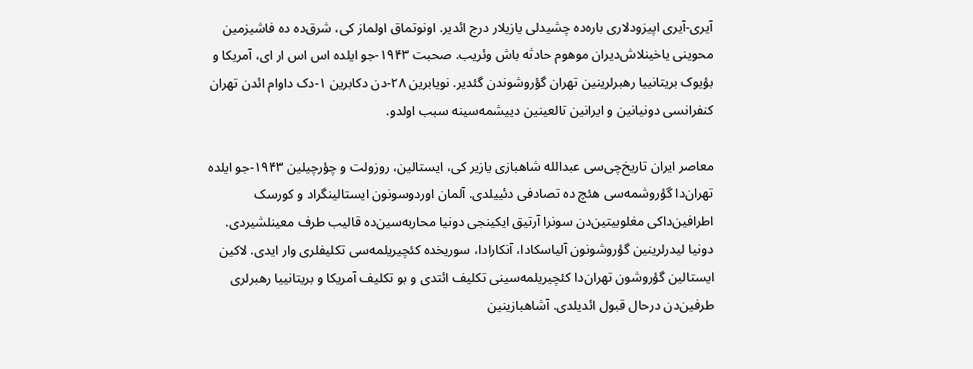آیری-آیری اپیزودلاری باره‌ده چشیدلی یازیلار درج ائدیر. اونوتماق اولماز کی، شرق‌ده ده فاشیزمین محوینی یاخینلاش‌دیران موهوم حادثه باش وئریب. صحبت ۱۹۴۳-جو ایلده اس اس ار ای، آمریکا و بؤیوک بریتانییا رهبرلرینین تهران گؤروشوندن گئدیر. نویابرین ۲۸-دن دکابرین ۱-دک داوام ائد‌ن تهران کنفرانسی دونیانین و ایرانین تالعینین دییشمه‌سینه سبب اولدو.

معاصر ایران تاریخ‌چی‌سی عبدالله شاهبازی یازیر کی، ایستالین، روزولت و چؤرچیلین ۱۹۴۳-جو ایلده تهران‌دا گؤروشمه‌سی هئچ ده تصادفی دئییلدی. آلمان اوردوسونون ایستالینگراد و کورسک اطرافین‌داکی مغلوبیتین‌دن سونرا آرتیق ایکینجی دونیا محاربه‌سین‌ده قالیب طرف معینلشیردی. دونیا لیدرلرینین گؤروشونون آلیاسکادا، آنکارادا، سوریخده کئچیریلمه‌سی تکلیفلری وار ایدی. لاکین ایستالین گؤروشون تهران‌دا کئچیریلمه‌سینی تکلیف ائتدی و بو تکلیف آمریکا و بریتانییا رهبرلری طرفین‌دن درحال قبول ائدیلدی. آشاهبازینین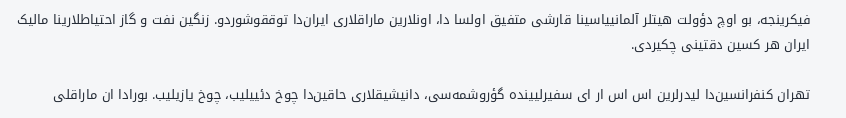فیکرینجه، بو اوچ دؤولت هیتلر آلمانییاسینا قارشی متفیق اولسا دا، اونلارین ماراقلاری ایران‌دا توققوشوردو. زنگین نفت و گاز احتیاطلارینا مالیک ایران هر کسین دقتینی چکیردی.

تهران کنفرانسین‌دا لیدرلرین اس اس ار ای سفیرلیینده گؤروشمه‌سی، دانیشیقلاری حاقین‌دا چوخ دئییلیب، چوخ یازیلیب. بورادا ان ماراقلی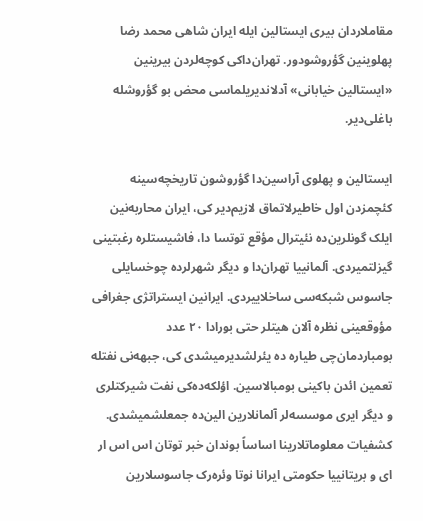مقاملاردان بیری ایستالین ایله ایران شاهی محمد رضا پهلوینین گؤروشودور. تهران‌داکی کوچه‌لردن بیرینین «ایستالین خیابانی» آدلاندیریلماسی محض بو گؤروشله باغلی‌دیر.

ایستالین و پهلوی آراسین‌دا گؤروشون تاریخچه‌سینه کئچمزدن اول خاطیرلاتماق لازیم‌دیر کی، ایران محاربه‌نین ایلک گونلرین‌ده نئیترال مؤقع توتسا دا، فاشیستلره رغبتینی گیزلتمیردی. آلمانییا تهران‌دا و دیگر شهرلرده چوخسایلی جاسوس شبکه‌سی ساخلاییردی. ایرانین ایستراتژی جغرافی مؤوقعینی نظره آلان هیتلر حتی بورادا ۲۰ عدد بومباردمان‌چی طیاره ده یئرلشدیرمیشدی کی، جبهه‌نی نفتله تعمین ائد‌ن باکینی بومبالاسین. اؤلکه‌ده‌کی نفت شیرکتلری و دیگر ایری موسسه‌لر آلمانلارین الین‌ده جمعلشمیشدی. کشفیات معلوماتلارینا اساساً بوندان خبر توتان اس اس ار ای و بریتانییا حکومتی ایرانا نوتا وئره‌رک جاسوسلارین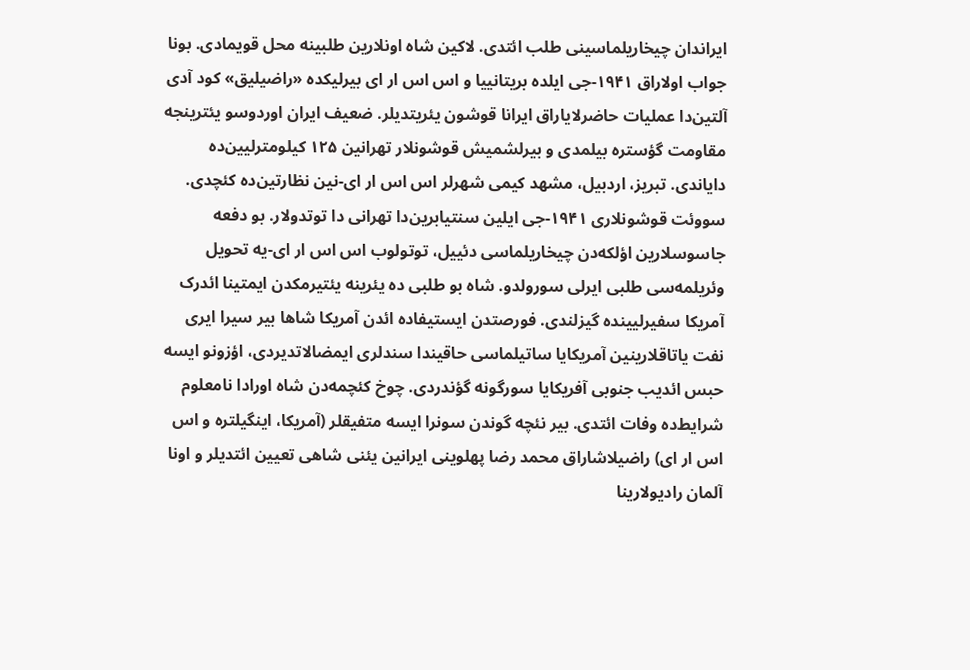ایراندان چیخاریلماسینی طلب ائتدی. لاکین شاه اونلارین طلبینه محل قویمادی. بونا جواب اولاراق ۱۹۴۱-جی ایلده بریتانییا و اس اس ار ای بیرلیکده «راضیلیق» کود آدی آلتین‌دا عملیات حاضرلایاراق ایرانا قوشون یئریتدیلر. ضعیف ایران اوردوسو یئترینجه مقاومت گؤستره بیلمدی و بیرلشمیش قوشونلار تهرانین ۱۲۵ کیلومترلیین‌ده دایاندی. تبریز، اردبیل، مشهد کیمی شهرلر اس اس ار ای-نین نظارتین‌ده کئچدی. سووئت قوشونلاری ۱۹۴۱-جی ایلین سنتیابرین‌دا تهرانی دا توتدولار. بو دفعه جاسوسلارین اؤلکه‌دن چیخاریلماسی دئییل، توتولوب اس اس ار ای-یه تحویل وئریلمه‌سی طلبی ایر‌لی سورولدو. شاه بو طلبی ده یئرینه یئتیرمکدن ایمتینا ائد‌رک آمریکا سفیرلیینده گیزلندی. فورصتدن ایستیفاده ائد‌ن آمریکا شاها بیر سیرا ایری نفت یاتاقلارینین آمریکایا ساتیلماسی حاقیندا سندلری ایمضالاتدیردی، اؤزونو ایسه حبس ائدیب جنوبی آفریکایا سورگونه گؤندردی. چوخ کئچمه‌دن شاه اورادا نامعلوم شرایط‌ده وفات ائتدی. بیر نئچه گوندن سونرا ایسه متفیقلر (آمریکا، اینگیلتره و اس اس ار ای) راضیلاشاراق محمد رضا پهلوینی ایرانین یئنی شاهی تعیین ائتدیلر و اونا آلمان رادیولارینا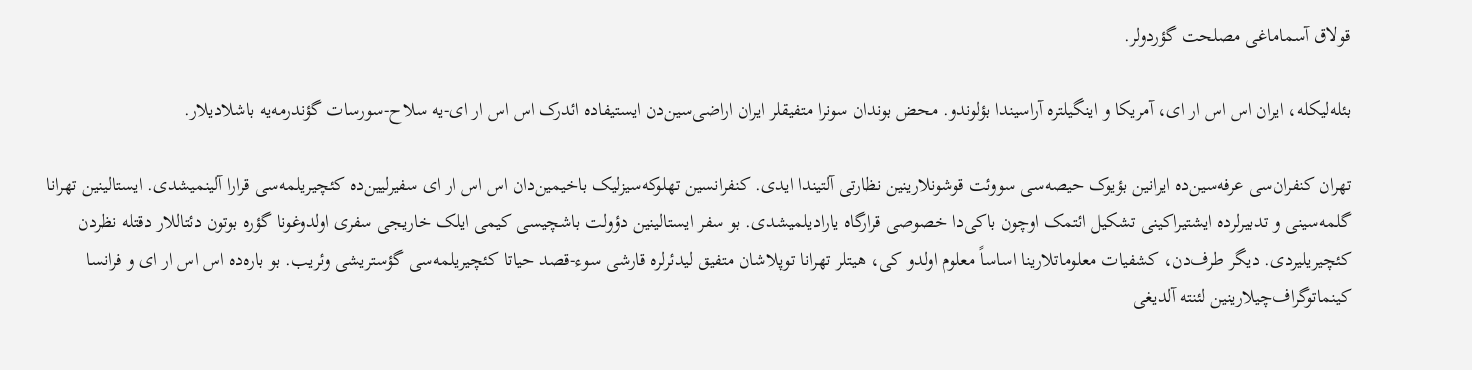قولاق آسماماغی مصلحت گؤردولر.

بئله‌لیکله، ایران اس اس ار ای، آمریکا و اینگیلتره آراسیندا بؤلوندو. محض بوندان سونرا متفیقلر ایران اراضی‌سین‌دن ایستیفاده ائد‌رک اس اس ار ای-یه سلاح-سورسات گؤندرمه‌یه باشلادیلار.

تهران کنفران‌سی عرفه‌سین‌ده ایرانین بؤیوک حیصه‌سی سووئت قوشونلارینین نظارتی آلتیندا ایدی. کنفرانسین تهلوکه‌سیزلیک باخیمین‌دان اس اس ار ای سفیرلیین‌ده کئچیریلمه‌سی قرارا آلینمیشدی. ایستالینین تهرانا گلمه‌سینی و تدبیرلرده ایشتیراکینی تشکیل ائتمک اوچون باکی‌دا خصوصی قرارگاه یارادیلمیشدی. بو سفر ایستالینین دؤولت باشچیسی کیمی ایلک خاریجی سفری اولدوغونا گؤره بوتون دئتاللار دقتله نظردن کئچیریلیردی. دیگر طرف‌دن، کشفیات معلوماتلارینا اساساً معلوم اولدو کی، هیتلر تهرانا توپلاشان متفیق لیدئرلره قارشی سوء-قصد حیاتا کئچیریلمه‌سی گؤستریشی وئریب. بو باره‌ده اس اس ار ای و فرانسا کینماتوگراف‌چیلارینین لئنته آلدیغی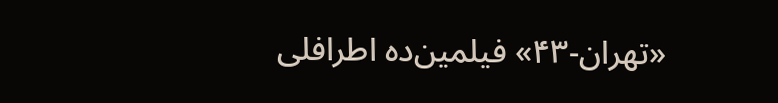«تهران-۴۳» فیلمین‌ده اطرافلی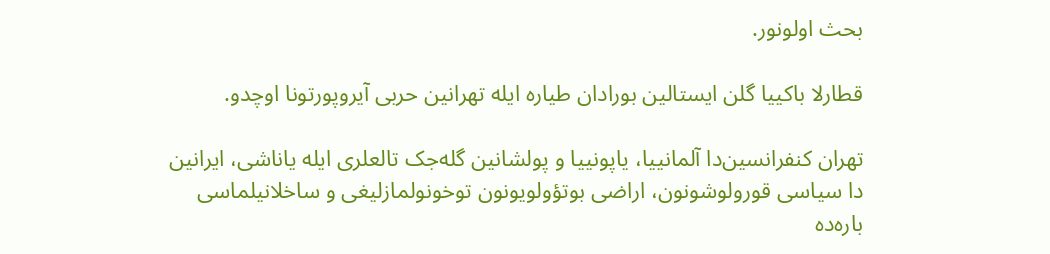بحث اولونور.

قطارلا باکییا گلن ایستالین بورادان طیاره ایله تهرانین حربی آیروپورتونا اوچدو.

تهران کنفرانسین‌دا آلمانییا، یاپونییا و پولشانین گله‌جک تالعلری ایله یاناشی، ایرانین دا سیاسی قورولوشونون، اراضی بوتؤولویونون توخونولمازلیغی و ساخلانیلماسی باره‌ده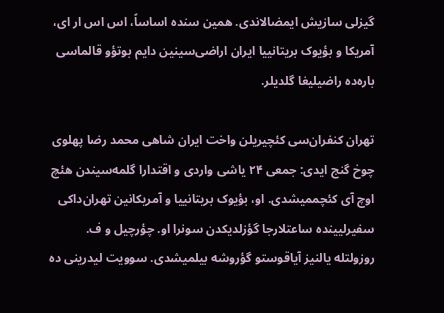گیزلی سازیش ایمضالاندی. همین سنده اساساً، اس اس ار ای، آمریکا و بؤیوک بریتانییا ایران اراضی‌سینین دایم بوتؤو قالماسی باره‌ده راضیلیغا گلدیلر.

تهران کنفران‌سی کئچیریلن واخت ایران شاهی محمد رضا پهلوی چوخ گنج ایدی: جمعی ۲۴ یاشی واردی و اقتدارا گلمه‌سیندن هئچ اوچ آی کئچممیشدی. او، بؤیوک بریتانییا و آمریکانین تهران‌داکی سفیرلیینده ساعتلارجا گؤزلدیکدن سونرا او. چؤرچیل و ف. روزولتله یالنیز آیاقوستو گؤروشه بیلمیشدی. سوویت لیدرینی ده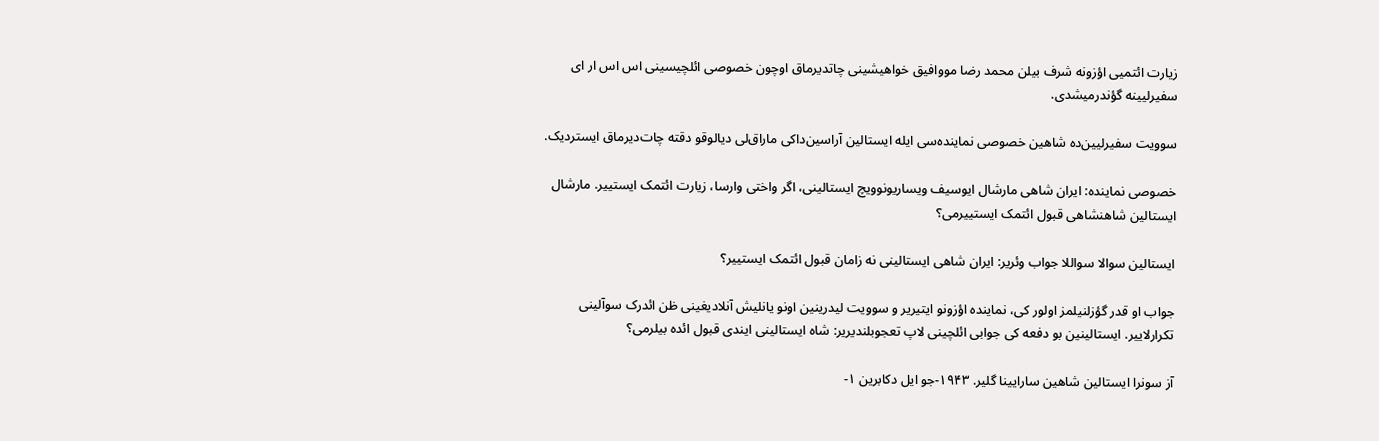زیارت ائتمیی اؤزونه شرف بیلن محمد رضا مووافیق خواهیشینی چاتدیرماق اوچون خصوصی ائلچیسینی اس اس ار ای سفیرلیینه گؤندرمیشدی.

سوویت سفیرلیین‌ده شاهین خصوصی نماینده‌سی ایله ایستالین آراسین‌داکی ماراق‌لی دیالوقو دقته چات‌دیرماق ایستردیک.

خصوصی نماینده: ایران شاهی مارشال ایوسیف ویساریونوویچ ایستالینی، اگر واختی وارسا، زیارت ائتمک ایستییر. مارشال ایستالین شاهنشاهی قبول ائتمک ایستییرمی؟

ایستالین سوالا سواللا جواب وئریر: ایران شاهی ایستالینی نه زامان قبول ائتمک ایستییر؟

جواب او قدر گؤزلنیلمز اولور کی، نماینده اؤزونو ایتیریر و سوویت لیدرینین اونو یانلیش آنلادیغینی ظن ائد‌رک سوآلینی تکرارلاییر. ایستالینین بو دفعه کی جوابی ائلچینی لاپ تعجوبلندیریر: شاه ایستالینی ایندی قبول ائده بیلرمی؟

آز سونرا ایستالین شاهین سارایینا گلیر. ۱۹۴۳-جو ایل دکابرین ۱-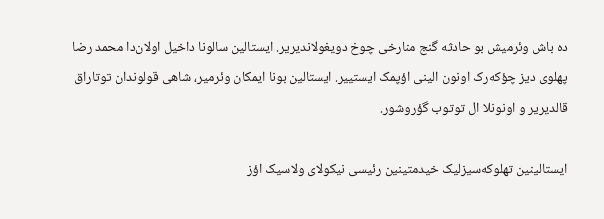ده باش وئرمیش بو حادثه گنج منارخی چوخ دویغولاندیریر. ایستالین سالونا داخیل اولان‌دا محمد رضا پهلوی دیز چؤکه‌رک اونون الینی اؤپمک ایستییر. ایستالین بونا ایمکان وئرمیر، شاهی قولوندان توتاراق قالدیریر و اونونلا ال توتوب گؤروشور.

ایستالینین تهلوکه‌سیزلیک خیدمتینین رئیسی نیکولای ولاسیک اؤز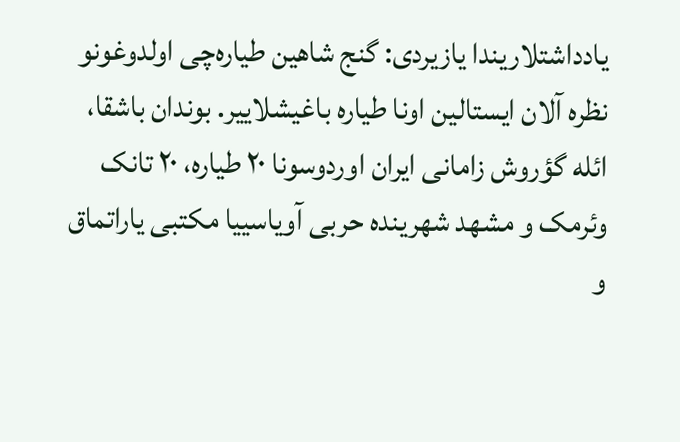یادداشتلاریندا یازیردی: گنج شاهین طیاره‌چی اولدوغونو نظره آلان ایستالین اونا طیاره باغیشلاییر. بوندان باشقا، ائله گؤروش زامانی ایران اوردوسونا ۲۰ طیاره، ۲۰ تانک وئرمک و مشهد شهرینده حربی آویاسییا مکتبی یاراتماق و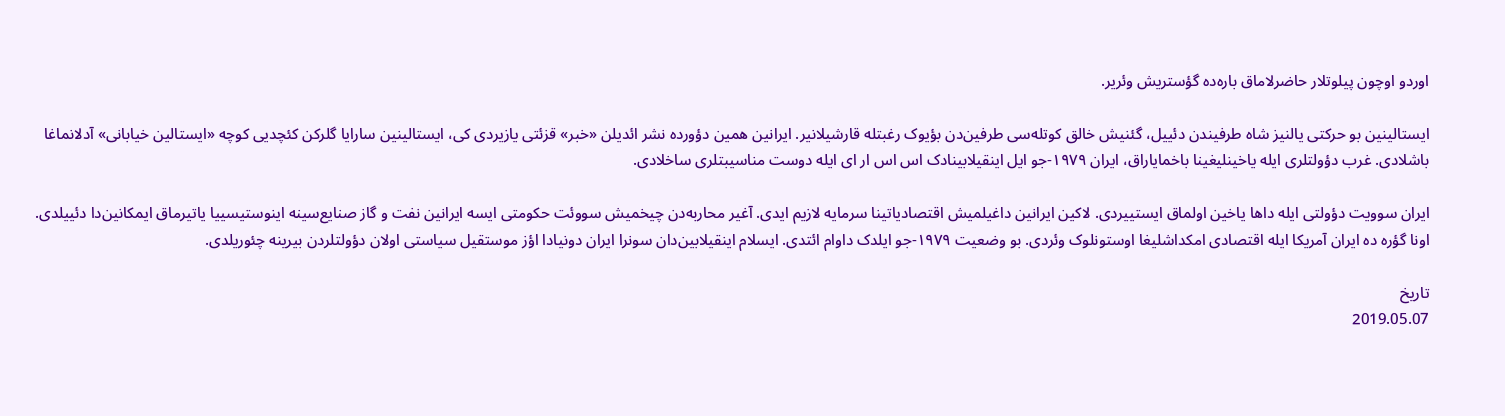اوردو اوچون پیلوتلار حاضرلاماق باره‌ده گؤستریش وئریر.

ایستالینین بو حرکتی یالنیز شاه طرفیندن دئییل، گئنیش خالق کوتله‌سی طرفین‌دن بؤیوک رغبتله قارشیلانیر. ایرانین همین دؤورده نشر ائدیلن «خبر» قزئتی یازیردی کی، ایستالینین سارایا گلرکن کئچدیی کوچه «ایستالین خیابانی» آدلانماغا باشلادی. غرب دؤولتلری ایله یاخینلیغینا باخمایاراق، ایران ۱۹۷۹-جو ایل اینقیلابینادک اس اس ار ای ایله دوست مناسیبتلری ساخلادی.

ایران سوویت دؤولتی ایله داها یاخین اولماق ایستییردی. لاکین ایرانین داغیلمیش اقتصادیاتینا سرمایه لازیم ایدی. آغیر محاربه‌دن چیخمیش سووئت حکومتی ایسه ایرانین نفت و گاز صنایع‌سینه اینوستیسییا یاتیرماق ایمکانین‌دا دئییلدی. اونا گؤره ده ایران آمریکا ایله اقتصادی امکداشلیغا اوستونلوک وئردی. بو وضعیت ۱۹۷۹-جو ایلدک داوام ائتدی. ایسلام اینقیلابین‌دان سونرا ایران دونیادا اؤز موستقیل سیاستی اولان دؤولتلردن بیرینه چئوریلدی.

تاریخ
2019.05.07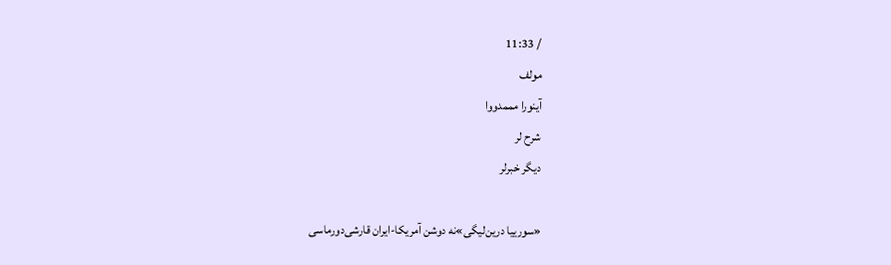/ 11:33
مولف
آینورا مممدووا
شرح لر
دیگر خبرلر

«سورییا درین‌لیگی»نه دوشن آمریکا-ایران قارشی‌دورماسی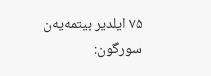۷۵ ایلدیر بیتمه‌یه‌ن سورگون: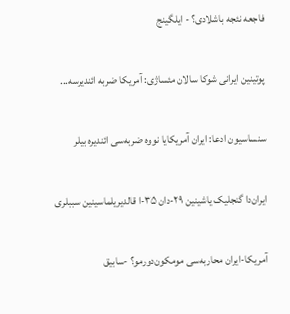فاجعه نئجه باشلادی؟ - ایلگینج

پوتینین ایرانی شوکا سالان مئساژی: آمریکا ضربه ائندیرسه...

سنساسیون ادعا: ایران آمریکایا نووه ضربه‌سی ائندیره بیلر

ایران‌دا گنجلیک یاشینین ۲۹-دان ۳۵-ا قالدیریلماسینین سببلری

آمریکا-ایران محاربه‌سی مومکون‌دورمو؟ -سابیق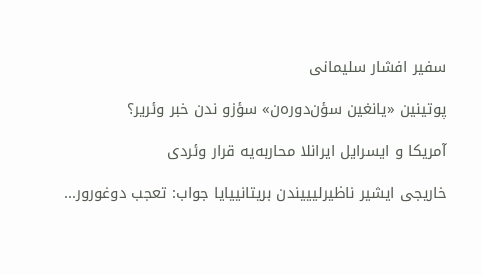سفیر افشار سلیمانی

پوتینین «یانغین سؤن‌دوره‌ن» سؤزو ندن خبر وئریر؟

آمریکا و ایسرایل ایرانلا محاربه‌یه قرار وئردی

خاریجی ایشیر ناظیرلیییندن بریتانییایا جواب: تعجب دوغورور...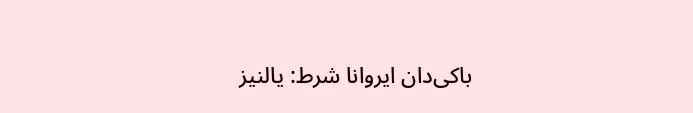باکی‌دان ایروانا شرط: یالنیز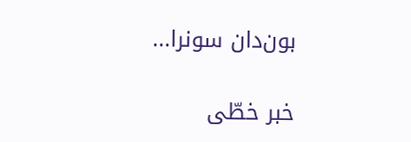بون‌دان سونرا...

خبر خطّی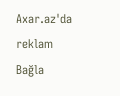Axar.az'da reklam Bağla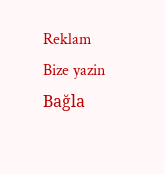Reklam
Bize yazin Bağla